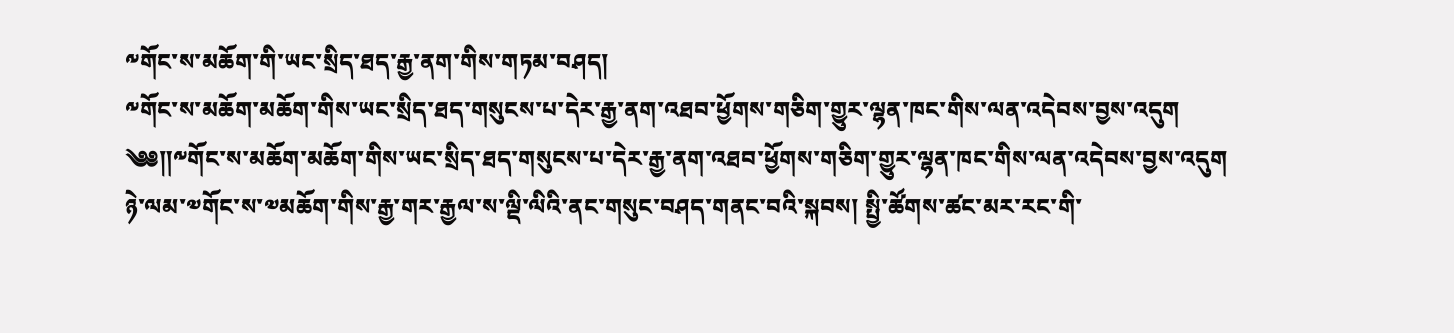༸གོང་ས་མཆོག་གི་ཡང་སྲིད་ཐད་རྒྱ་ནག་གིས་གཏམ་བཤད།
༸གོང་ས་མཆོག་མཆོག་གིས་ཡང་སྲིད་ཐད་གསུངས་པ་དེར་རྒྱ་ནག་འཐབ་ཕྱོགས་གཅིག་གྱུར་ལྷན་ཁང་གིས་ལན་འདེབས་བྱས་འདུག
༄༅༎༸གོང་ས་མཆོག་མཆོག་གིས་ཡང་སྲིད་ཐད་གསུངས་པ་དེར་རྒྱ་ནག་འཐབ་ཕྱོགས་གཅིག་གྱུར་ལྷན་ཁང་གིས་ལན་འདེབས་བྱས་འདུག
ཉེ་ལམ་༧གོང་ས་༧མཆོག་གིས་རྒྱ་གར་རྒྱལ་ས་ལྡི་ལིའི་ནང་གསུང་བཤད་གནང་བའི་སྐབས། སྤྱི་ཚོགས་ཚང་མར་རང་གི་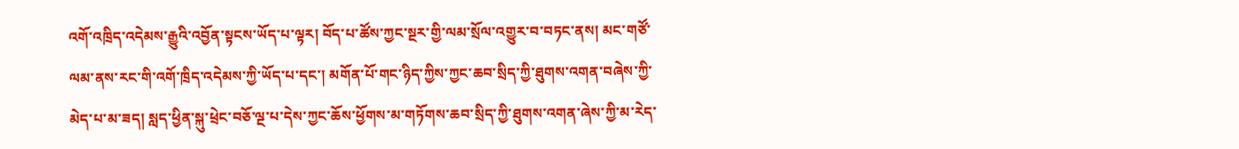འགོ་འཁྲིད་འདེམས་རྒྱུའི་འབྱོན་སྟངས་ཡོད་པ་ལྟར། བོད་པ་ཚོས་ཀྱང་སྔར་གྱི་ལམ་སྲོལ་འགྱུར་བ་བཏང་ནས། མང་གཙོ་ལམ་ནས་རང་གི་འགོ་ཁྲིད་འདེམས་ཀྱི་ཡོད་པ་དང་། མགོན་པོ་གང་ཉིད་ཀྱིས་ཀྱང་ཆབ་སྲིད་ཀྱི་ཐུགས་འགན་བཞེས་ཀྱི་མེད་པ་མ་ཟད། སླད་ཕྱིན་སྐུ་ཕྲེང་བཅོ་ལྔ་པ་དེས་ཀྱང་ཆོས་ཕྱོགས་མ་གཏོགས་ཆབ་སྲིད་ཀྱི་ཐུགས་འགན་ཞེས་ཀྱི་མ་རེད་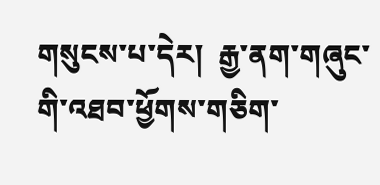གསུངས་པ་དེར།  རྒྱ་ནག་གཞུང་གི་འཐབ་ཕྱོགས་གཅིག་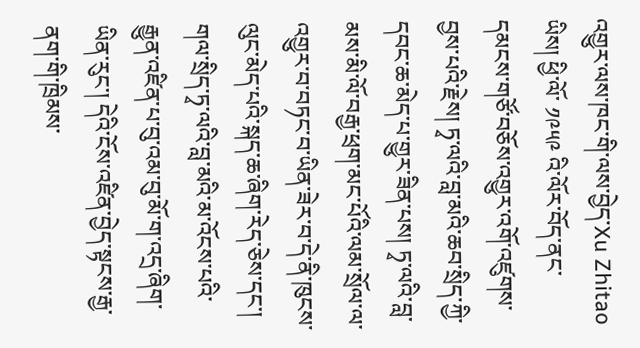འགྱུར་ལས་ཁང་གི་ལས་བྱེད་Xu Zhitao ཡིས། ཕྱི་ལོ་ ༡༩༥༩ འི་ལོར་བོད་ནང་དམངས་གཙོ་བཅོས་འགྱུར་འགོ་འཛུགས་བྱས་པའི་རྗེས། ཏྭ་ལའི་བླ་མའི་ཆབ་སྲིད་ཀྱི་དབང་ཆ་མེད་པ་གྱུར་ཟིན་པས། ཏྭ་ལའི་བླ་མས་མི་ལོ་བརྒྱ་ཕྲག་མང་པོའི་ལམ་སྲོལ་ལ་འགྱུར་བ་བཏང་བ་ཡིན་ཟེར་བ་དེ་ནི་ཁུངས་ལུང་མེད་པའི་སྐད་ཆ་ཞིག་རེད་ཅེས་དང་། གལ་སྲིད་ཏྭ་ལའི་བླ་མའི་མ་འོངས་པའི་རྒྱུན་འཛིན་པ་བུ་འམ་བུ་མོ་ག་འདྲ་ཞིག་ཡིན་རུང་། དེའི་ངོས་འཛིན་བྱེད་སྟངས་རྒྱ་ནག་གི་ཁྲིམས་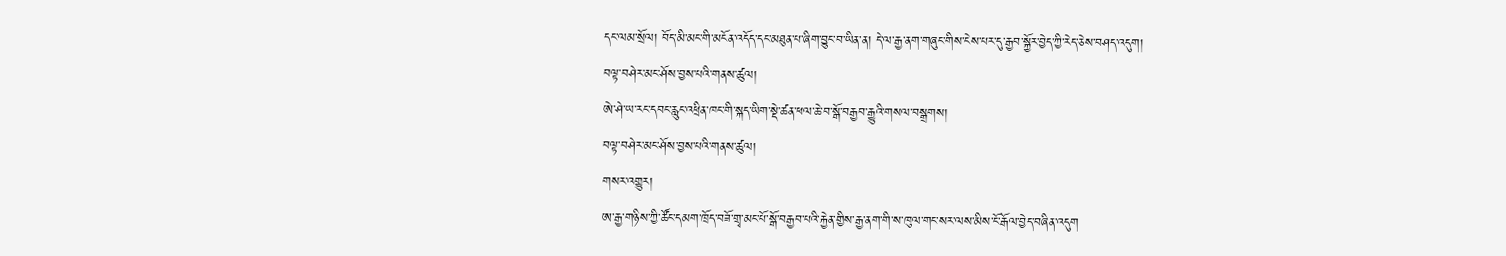དང་ལམ་སྲོལ། བོད་མི་མང་གི་མངོན་འདོད་དང་མཐུན་པ་ཞིག་བྱུང་བ་ཡིན་ན། དེ་ལ་རྒྱ་ནག་གཞུང་གིས་ངེས་པར་དུ་རྒྱབ་སྐྱོར་བྱེད་ཀྱི་རེད་ཅེས་བཤད་འདུག།
བལྟ་བཤེར་མང་ཤོས་བྱས་པའི་གནས་ཚུལ།
ཨེ་ཤེ་ཡ་རང་དབང་རླུང་འཕྲིན་ཁང་གི་སྐད་ཡིག་སྡེ་ཚན་ཕལ་ཆེ་བ་སྒོ་བརྒྱབ་རྒྱུའི་གསལ་བསྒྲགས།
བལྟ་བཤེར་མང་ཤོས་བྱས་པའི་གནས་ཚུལ།
གསར་འགྱུར།
ཨ་རྒྱ་གཉིས་ཀྱི་ཚོང་དམག་ཁྲོད་བཟོ་གྲྭ་མང་པོ་སྒོ་བརྒྱབ་པའི་རྐྱེན་གྱིས་རྒྱ་ནག་གི་ས་ཁུལ་གང་སར་ལས་མིས་ངོ་རྒོལ་བྱེད་བཞིན་འདུག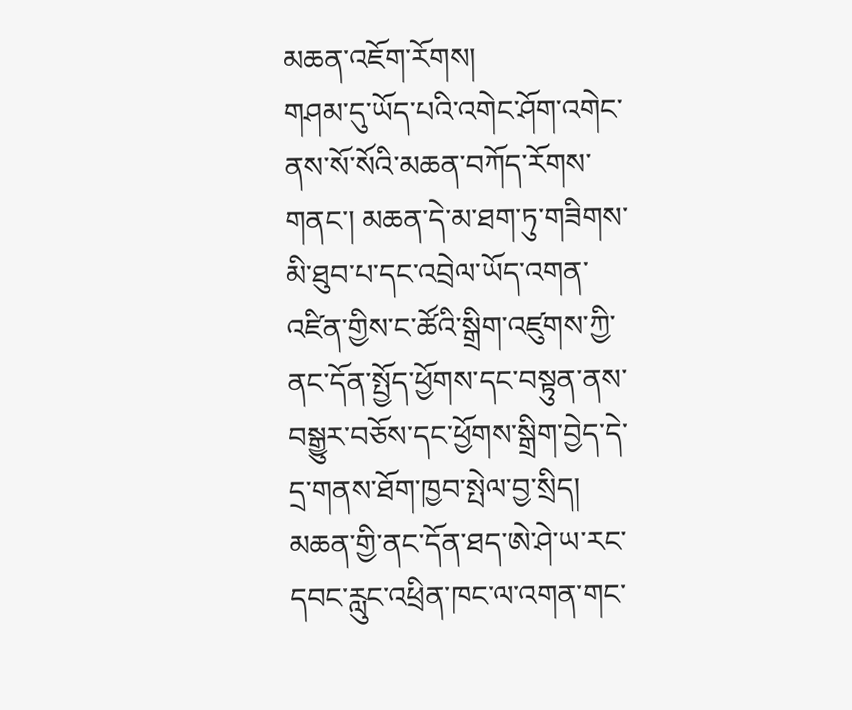མཆན་འཇོག་རོགས།
གཤམ་དུ་ཡོད་པའི་འགེང་ཤོག་འགེང་ནས་སོ་སོའི་མཆན་བཀོད་རོགས་གནང་། མཆན་དེ་མ་ཐག་ཏུ་གཟིགས་མི་ཐུབ་པ་དང་འབྲེལ་ཡོད་འགན་འཛིན་གྱིས་ང་ཚོའི་སྒྲིག་འཛུགས་ཀྱི་ནང་དོན་སྤྱོད་ཕྱོགས་དང་བསྟུན་ནས་བསྒྱུར་བཅོས་དང་ཕྱོགས་སྒྲིག་བྱེད་དེ་དྲ་གནས་ཐོག་ཁྱབ་སྤེལ་བྱ་སྲིད། མཆན་གྱི་ནང་དོན་ཐད་ཨེ་ཤེ་ཡ་རང་དབང་རླུང་འཕྲིན་ཁང་ལ་འགན་གང་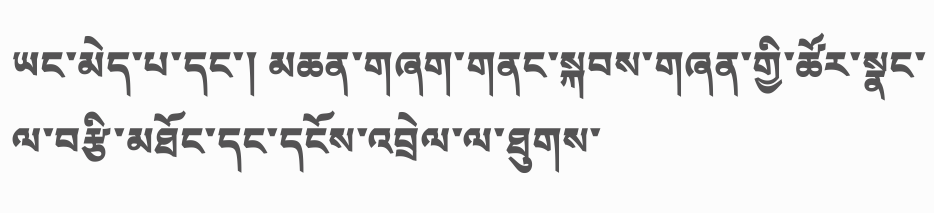ཡང་མེད་པ་དང་། མཆན་གཞག་གནང་སྐབས་གཞན་གྱི་ཚོར་སྣང་ལ་བརྩི་མཐོང་དང་དངོས་འབྲེལ་ལ་ཐུགས་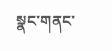སྣང་གནང་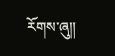རོགས་ཞུ༎